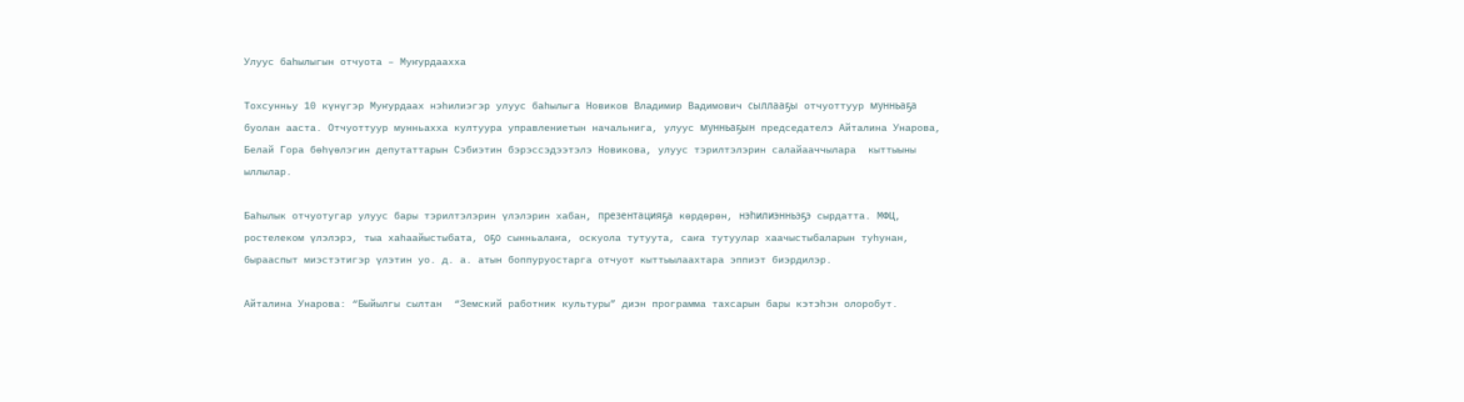Улуус баһылыгын отчуота – Муҥурдаахха

Тохсунньу 10 күнүгэр Муҥурдаах нэһилиэгэр улуус баһылыга Новиков Владимир Вадимович сыллааҕы отчуоттуур мунньаҕа буолан ааста. Отчуоттуур мунньахха култуура управлениетын начальнига, улуус мунньаҕын председателэ Айталина Унарова, Белай Гора бөһүөлэгин депутаттарын Сэбиэтин бэрэссэдээтэлэ Новикова, улуус тэрилтэлэрин салайааччылара  кыттыыны ыллылар.

Баһылык отчуотугар улуус бары тэрилтэлэрин үлэлэрин хабан, презентацияҕа көрдөрөн, нэһилиэнньэҕэ сырдатта. МФЦ, ростелеком үлэлэрэ, тыа хаһаайыстыбата, оҕо сынньалаҥа, оскуола тутуута, саҥа тутуулар хаачыстыбаларын туһунан, бырааспыт миэстэтигэр үлэтин уо. д. а. атын боппуруостарга отчуот кыттыылаахтара эппиэт биэрдилэр.

Айталина Унарова: “Быйылгы сылтан  “Земский работник культуры” диэн программа тахсарын бары кэтэһэн олоробут.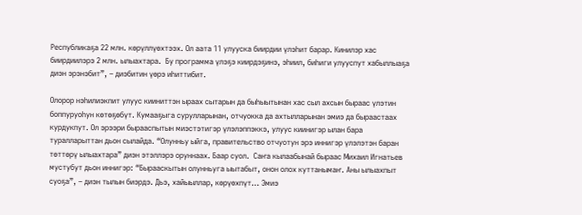Республикаҕа 22 млн. көрүллүөхтээх. Ол аата 11 улууска биирдии үлэһит барар. Кинилэр хас биирдиилэрэ 2 млн. ылыахтара.  Бу программа үлэҕэ киирдэҕинэ, эһиил, биһиги улууспут хабыллыаҕа диэн эрэнэбит”, – диэбитин үөрэ иһиттибит.

Олорор нэһилиэкпит улуус кииниттэн ыраах сытарын да быһыытынан хас сыл ахсын быраас үлэтин боппуруоһун көтөҕөбүт. Кумааҕыга сурулларынан, отчуокка да ахтылларынан эмиэ да быраастаах курдукпут. Ол эрээри бырааспытын миэстэтигэр үлэлэппэккэ, улуус киинигэр ылан бара туралларыттан дьон сылайда. “Олунньу ыйга, правительство отчуотун эрэ иннигэр үлэлэтэн баран төттөрү ылыахтара” диэн этэллэрэ оруннаах. Баар суол.  Саҥа кылаабынай быраас Михаил Игнатьев мустубут дьон иннигэр: “Бырааскытын олунньуга ыытабыт, онон олох куттанымаҥ. Аны ылыахпыт суоҕа”, – диэн тылын биэрдэ. Дьэ, хайыыллар, көрүөхпүт… Эмиэ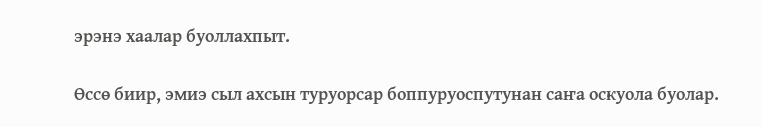эрэнэ хаалар буоллахпыт.

Өссө биир, эмиэ сыл ахсын туруорсар боппуруоспутунан саҥа оскуола буолар.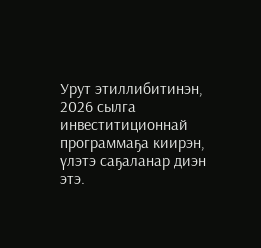Урут этиллибитинэн, 2026 сылга инвеститиционнай программаҕа киирэн, үлэтэ саҕаланар диэн этэ.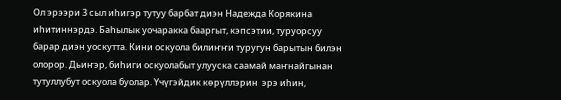Ол эрээри 3 сыл иһигэр тутуу барбат диэн Надежда Корякина иһитиннэрдэ. Баһылык уочаракка бааргыт, кэпсэтии, туруорсуу барар диэн уоскутта. Кини оскуола билиҥҥи туругун барытын билэн олорор. Дьиҥэр, биһиги оскуолабыт улууска саамай маҥнайгынан тутуллубут оскуола буолар. Үчүгэйдик көрүллэрин  эрэ иһин,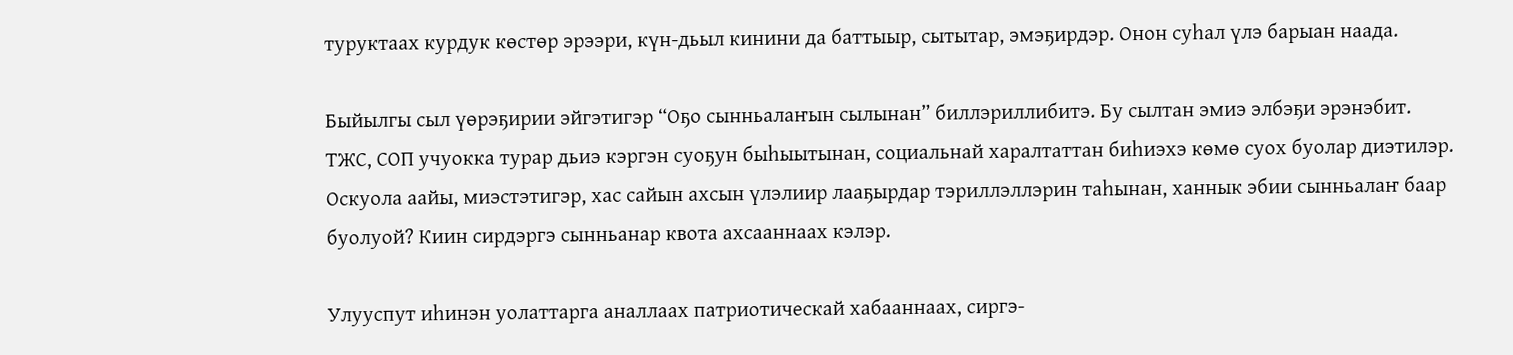туруктаах курдук көстөр эрээри, күн-дьыл кинини да баттыыр, сытытар, эмэҕирдэр. Онон суһал үлэ барыан наада.

Быйылгы сыл үөрэҕирии эйгэтигэр “Оҕо сынньалаҥын сылынан” биллэриллибитэ. Бу сылтан эмиэ элбэҕи эрэнэбит. ТЖС, СОП учуокка турар дьиэ кэргэн суоҕун быһыытынан, социальнай харалтаттан биһиэхэ көмө суох буолар диэтилэр. Оскуола аайы, миэстэтигэр, хас сайын ахсын үлэлиир лааҕырдар тэриллэллэрин таһынан, ханнык эбии сынньалаҥ баар буолуой? Киин сирдэргэ сынньанар квота ахсааннаах кэлэр.

Улууспут иһинэн уолаттарга аналлаах патриотическай хабааннаах, сиргэ-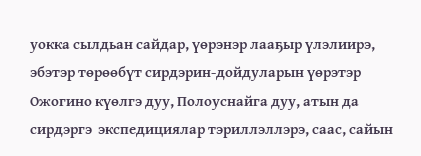уокка сылдьан сайдар, үөрэнэр лааҕыр үлэлиирэ, эбэтэр төрөөбүт сирдэрин-дойдуларын үөрэтэр Ожогино күөлгэ дуу, Полоуснайга дуу, атын да сирдэргэ  экспедициялар тэриллэллэрэ, саас, сайын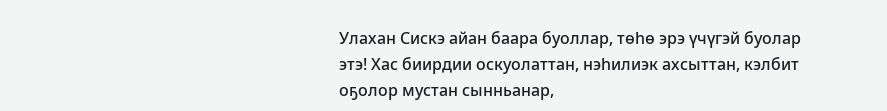Улахан Сискэ айан баара буоллар, төһө эрэ үчүгэй буолар этэ! Хас биирдии оскуолаттан, нэһилиэк ахсыттан, кэлбит оҕолор мустан сынньанар,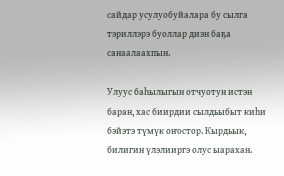сайдар усулуобуйалара бу сылга тэриллэрэ буоллар диэн баҕа санаалаахпын.

Улуус баһылыгын отчуотун истэн баран, хас биирдии сылдьыбыт киһи бэйэтэ түмүк оҥостор. Кырдьык, билигин үлэлииргэ олус ыарахан.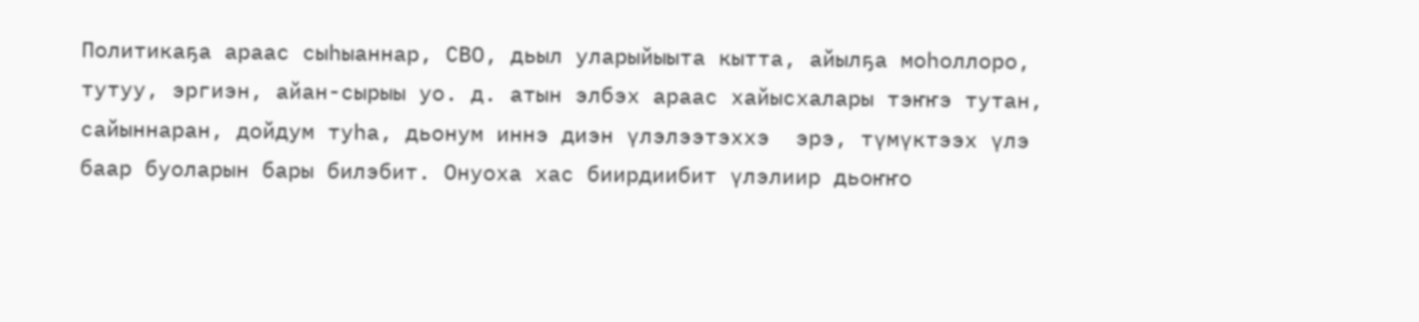Политикаҕа араас сыһыаннар, СВО, дьыл уларыйыыта кытта, айылҕа моһоллоро, тутуу, эргиэн, айан-сырыы уо. д. атын элбэх араас хайысхалары тэҥҥэ тутан, сайыннаран, дойдум туһа, дьонум иннэ диэн үлэлээтэххэ  эрэ, түмүктээх үлэ баар буоларын бары билэбит. Онуоха хас биирдиибит үлэлиир дьоҥҥо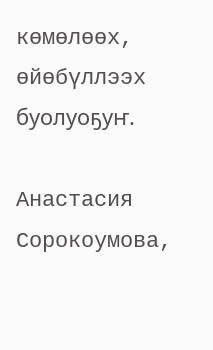көмөлөөх, өйөбүллээх буолуоҕуҥ.

Анастасия Сорокоумова,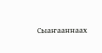Сыаҥааннаах